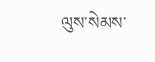ལུས་སེམས་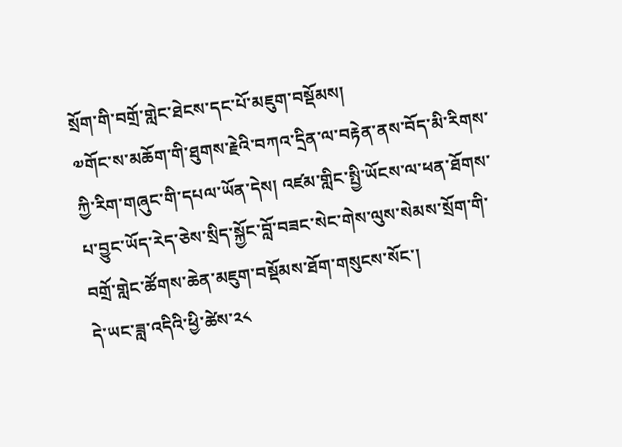སྲོག་གི་བགྲོ་གླེང་ཐེངས་དང་པོ་མཇུག་བསྡོམས།
༧གོང་ས་མཆོག་གི་ཐུགས་རྗེའི་བཀའ་དྲིན་ལ་བརྟེན་ནས་བོད་མི་རིགས་ཀྱི་རིག་གཞུང་གི་དཔལ་ཡོན་དེས། འཛམ་གླིང་སྤྱི་ཡོངས་ལ་ཕན་ཐོགས་པ་བྱུང་ཡོད་རེད་ཅེས་སྲིད་སྐྱོང་བློ་བཟང་སེང་གེས་ལུས་སེམས་སྲོག་གི་བགྲོ་གླེང་ཚོགས་ཆེན་མཇུག་བསྡོམས་ཐོག་གསུངས་སོང་།
དེ་ཡང་ཟླ་འདིའི་ཕྱི་ཚེས་༢༨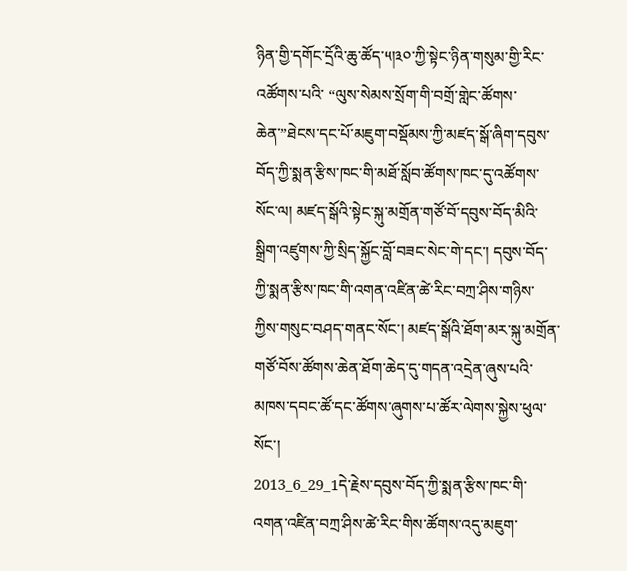ཉིན་གྱི་དགོང་དྲོའི་ཆུ་ཚོད་༥།༣༠་ཀྱི་སྟེང་ཉིན་གསུམ་གྱི་རིང་འཚོགས་པའི་ “ལུས་སེམས་སྲོག་གི་བགྲོ་གླེང་ཚོགས་ཆེན་”ཐེངས་དང་པོ་མཇུག་བསྡོམས་ཀྱི་མཛད་སྒོ་ཞིག་དབུས་བོད་ཀྱི་སྨན་རྩིས་ཁང་གི་མཐོ་སློབ་ཚོགས་ཁང་དུ་འཚོགས་སོང་ལ། མཛད་སྒོའི་སྟེང་སྐུ་མགྲོན་གཙོ་བོ་དབུས་བོད་མིའི་སྒྲིག་འཛུགས་ཀྱི་སྲིད་སྐྱོང་བློ་བཟང་སེང་གེ་དང་། དབུས་བོད་ཀྱི་སྨན་རྩིས་ཁང་གི་འགན་འཛིན་ཚེ་རིང་བཀྲ་ཤིས་གཉིས་ཀྱིས་གསུང་བཤད་གནང་སོང་། མཛད་སྒོའི་ཐོག་མར་སྐུ་མགྲོན་གཙོ་བོས་ཚོགས་ཆེན་ཐོག་ཆེད་དུ་གདན་འདྲེན་ཞུས་པའི་མཁས་དབང་ཚོ་དང་ཚོགས་ཞུགས་པ་ཚོར་ལེགས་སྐྱེས་ཕུལ་སོང་།
2013_6_29_1དེ་རྗེས་དབུས་བོད་ཀྱི་སྨན་རྩིས་ཁང་གི་འགན་འཛིན་བཀྲ་ཤིས་ཚེ་རིང་གིས་ཚོགས་འདུ་མཇུག་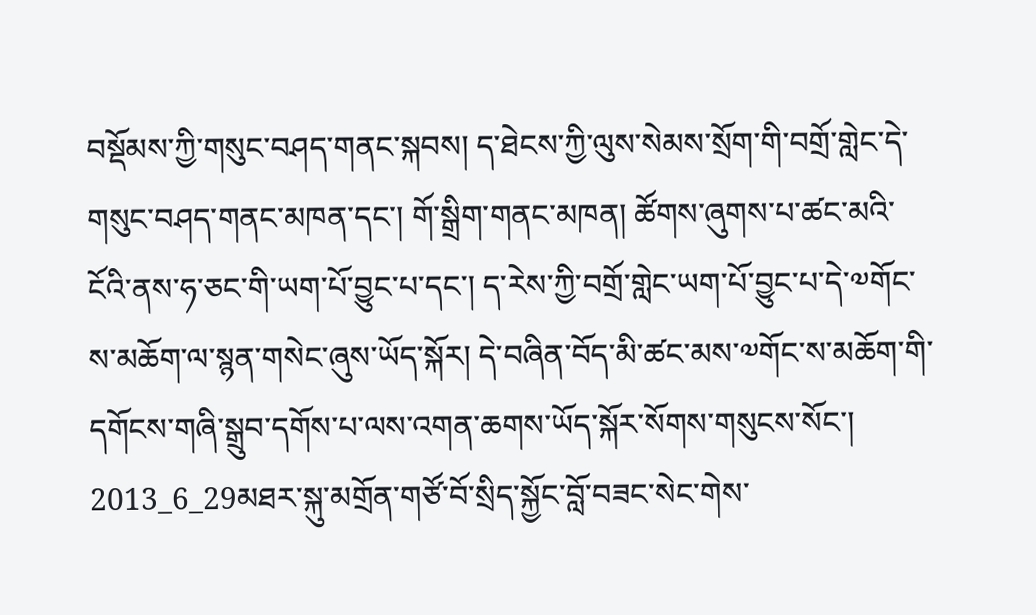བསྡོམས་ཀྱི་གསུང་བཤད་གནང་སྐབས། ད་ཐེངས་ཀྱི་ལུས་སེམས་སྲོག་གི་བགྲོ་གླེང་དེ་གསུང་བཤད་གནང་མཁན་དང་། གོ་སྒྲིག་གནང་མཁན། ཚོགས་ཞུགས་པ་ཚང་མའི་ངོའི་ནས་ཧ་ཅང་གི་ཡག་པོ་བྱུང་པ་དང་། ད་རེས་ཀྱི་བགྲོ་གླེང་ཡག་པོ་བྱུང་པ་དེ་༧གོང་ས་མཆོག་ལ་སྙན་གསེང་ཞུས་ཡོད་སྐོར། དེ་བཞིན་བོད་མི་ཚང་མས་༧གོང་ས་མཆོག་གི་དགོངས་གཞི་སྒྲུབ་དགོས་པ་ལས་འགན་ཆགས་ཡོད་སྐོར་སོགས་གསུངས་སོང་།
2013_6_29མཐར་སྐུ་མགྲོན་གཙོ་བོ་སྲིད་སྐྱོང་བློ་བཟང་སེང་གེས་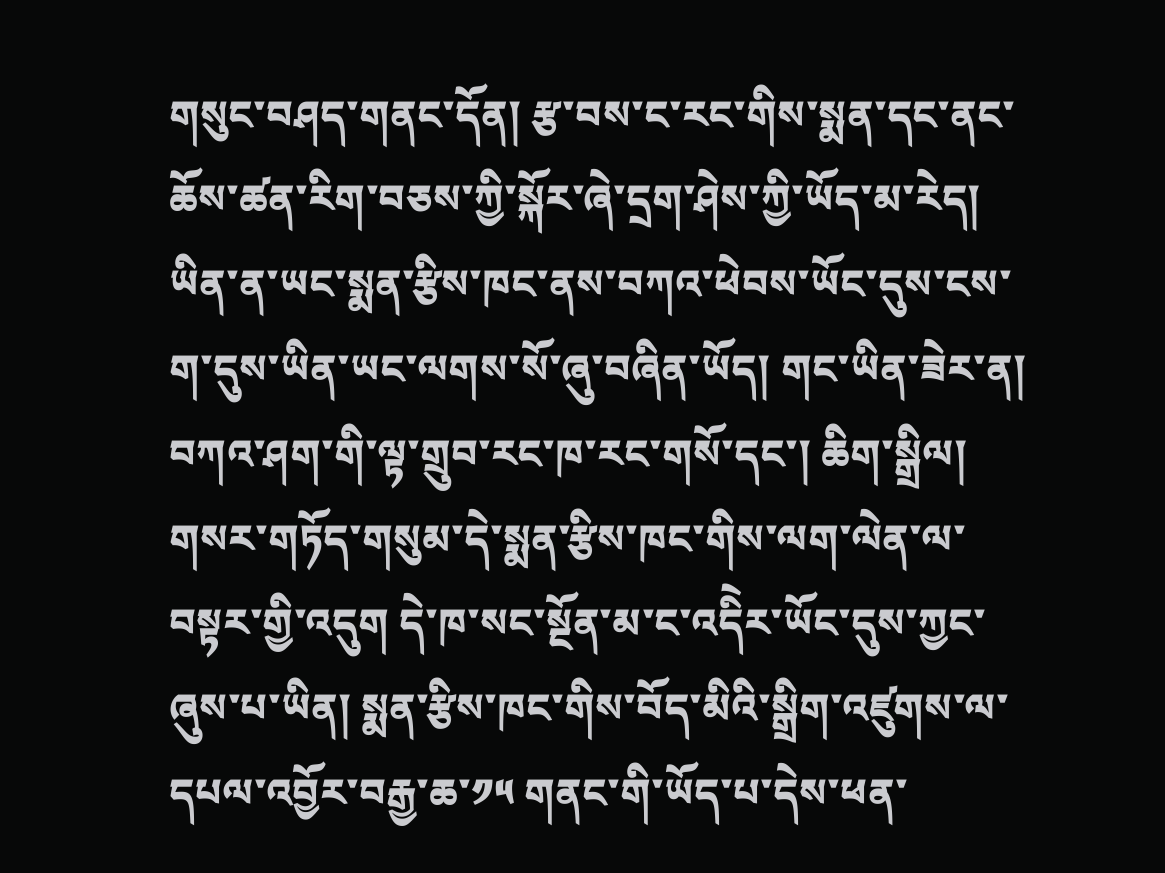གསུང་བཤད་གནང་དོན། རྩ་བས་ང་རང་གིས་སྨན་དང་ནང་ཆོས་ཚན་རིག་བཅས་ཀྱི་སྐོར་ཞེ་དྲག་ཤེས་ཀྱི་ཡོད་མ་རེད། ཡིན་ན་ཡང་སྨན་རྩིས་ཁང་ནས་བཀའ་ཕེབས་ཡོང་དུས་ངས་ག་དུས་ཡིན་ཡང་ལགས་སོ་ཞུ་བཞིན་ཡོད། གང་ཡིན་ཟེར་ན། བཀའ་ཤག་གི་ལྟ་གྲུབ་རང་ཁ་རང་གསོ་དང་། ཆིག་སྒྲིལ། གསར་གཏོད་གསུམ་དེ་སྨན་རྩིས་ཁང་གིས་ལག་ལེན་ལ་བསྟར་གྱི་འདུག དེ་ཁ་སང་སྔོན་མ་ང་འདིེར་ཡོང་དུས་ཀྱང་ཞུས་པ་ཡིན། སྨན་རྩིས་ཁང་གིས་བོད་མིའི་སྒྲིག་འཛུགས་ལ་དཔལ་འབྱོར་བརྒྱ་ཆ་༡༥ གནང་གི་ཡོད་པ་དེས་ཕན་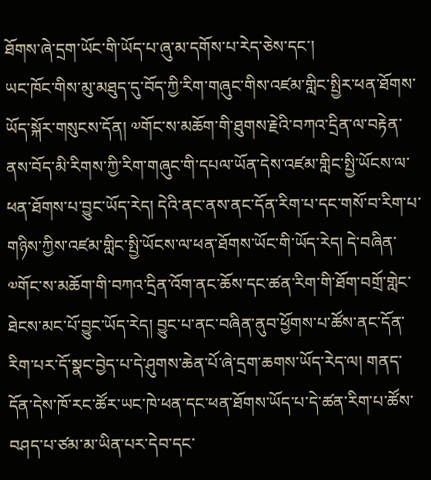ཐོགས་ཞེ་དྲག་ཡོང་གི་ཡོད་པ་ཞུ་མ་དགོས་པ་རེད་ཅེས་དང་།
ཡང་ཁོང་གིས་མུ་མཐུད་དུ་བོད་ཀྱི་རིག་གཞུང་གིས་འཛམ་གླིང་སྤྱིར་ཕན་ཐོགས་ཡོད་སྐོར་གསུངས་དོན། ༧གོང་ས་མཆོག་གི་ཐུགས་རྗེའི་བཀའ་དྲིན་ལ་བརྟེན་ནས་བོད་མི་རིགས་ཀྱི་རིག་གཞུང་གི་དཔལ་ཡོན་དེས་འཛམ་གླིང་སྤྱི་ཡོངས་ལ་ཕན་ཐོགས་པ་བྱུང་ཡོད་རེད། དེའི་ནང་ནས་ནང་དོན་རིག་པ་དང་གསོ་བ་རིག་པ་གཉིས་ཀྱིས་འཛམ་གླིང་སྤྱི་ཡོངས་ལ་ཕན་ཐོགས་ཡོང་གི་ཡོད་རེད། དེ་བཞིན་༧གོང་ས་མཆོག་གི་བཀའ་དྲིན་འོག་ནང་ཆོས་དང་ཚན་རིག་གི་ཐོག་བགྲོ་གླེང་ཐེངས་མང་པོ་བྱུང་ཡོད་རེད། བྱུང་པ་ནང་བཞིན་ནུབ་ཕྱོགས་པ་ཚོས་ནང་དོན་རིག་པར་དོ་སྣང་བྱེད་པ་དེ་ཤུགས་ཆེན་པོ་ཞེ་དྲག་ཆགས་ཡོད་རེད་ལ། གནད་དོན་དེས་ཁོ་རང་ཚོར་ཡང་ཁེ་ཕན་དང་ཕན་ཐོགས་ཡོད་པ་དེ་ཚན་རིག་པ་ཚོས་བཤད་པ་ཙམ་མ་ཡིན་པར་དེབ་དང་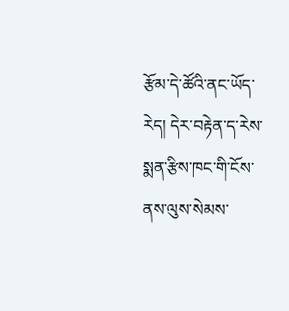རྩོམ་དེ་ཚོའི་ནང་ཡོད་རེད། དེར་བརྟེན་ད་རེས་སྨན་རྩིས་ཁང་གི་ངོས་ནས་ལུས་སེམས་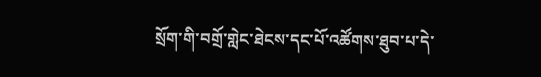སྲོག་གི་བགྲོ་གླེང་ཐེངས་དང་པོ་འཚོགས་ཐུབ་པ་དེ་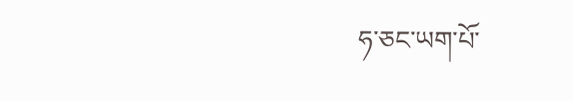ཧ་ཅང་ཡག་པོ་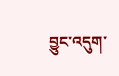བྱུང་འདུག་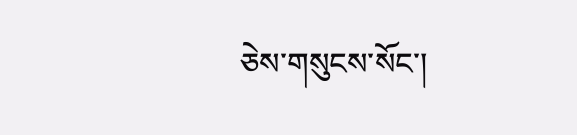ཅེས་གསུངས་སོང་།